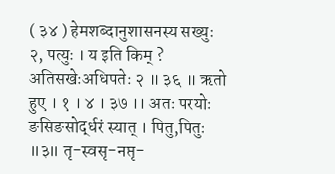( ३४ ) हेमशब्दानुशासनस्य सख्युः २, पत्युः । य इति किम् ? अतिसखेःअधिपतेः २ ॥ ३६ ॥ ऋतो हुए । १ । ४ । ३७ ।। अतः परयोः ङसिङसोर्द्धरं स्यात् । पितु,पितुः ॥३॥ तृ-स्वसृ-नप्तृ-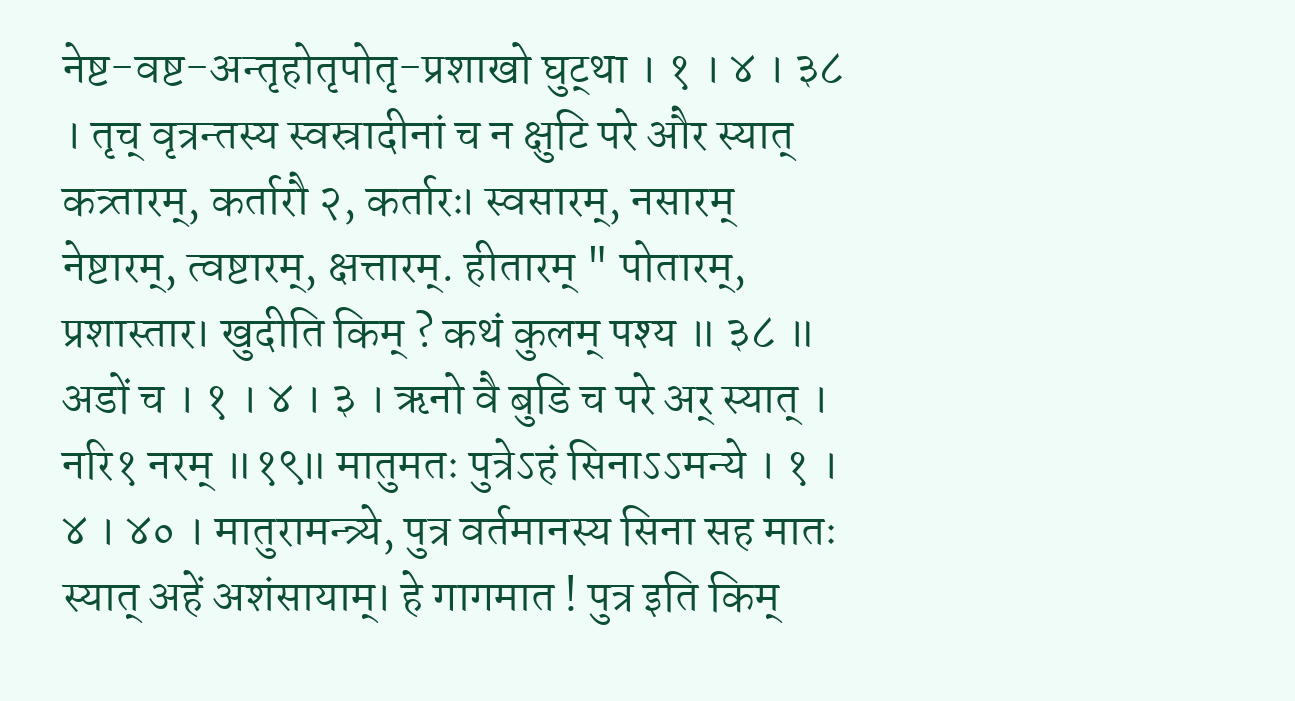नेष्ट-वष्ट-अन्तृहोतृपोतृ-प्रशाखो घुट्था । १ । ४ । ३८ । तृच् वृत्रन्तस्य स्वस्रादीनां च न क्षुटि परे और स्यात् कत्र्तारम्, कर्तारौ २, कर्तारः। स्वसारम्, नसारम् नेष्टारम्, त्वष्टारम्, क्षत्तारम्. हीतारम् " पोतारम्, प्रशास्तार। खुदीति किम् ? कथं कुलम् पश्य ॥ ३८ ॥ अडों च । १ । ४ । ३ । ऋनो वै बुडि च परे अर् स्यात् । नरि१ नरम् ॥१९॥ मातुमतः पुत्रेऽहं सिनाऽऽमन्ये । १ । ४ । ४० । मातुरामन्त्र्ये, पुत्र वर्तमानस्य सिना सह मातः स्यात् अहें अशंसायाम्। हे गागमात ! पुत्र इति किम्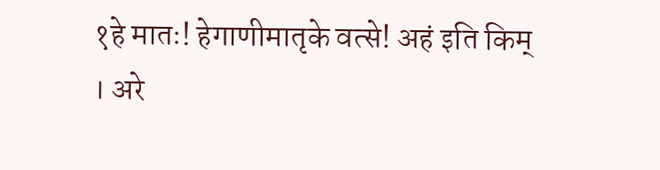१हे मातः! हेगाणीमातृके वत्से! अहं इति किम् । अरे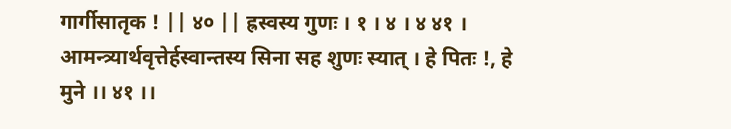गार्गीसातृक ! || ४० || ह्रस्वस्य गुणः । १ । ४ । ४ ४१ । आमन्त्र्यार्थवृत्तेर्हस्वान्तस्य सिना सह शुणः स्यात् । हे पितः !, हे मुने ।। ४१ ।।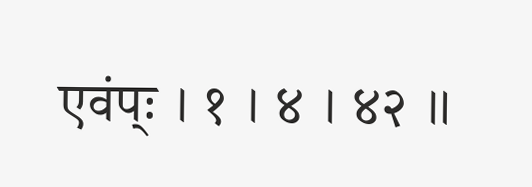एवंप्ः । १ । ४ । ४२ ॥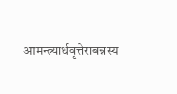आमन्त्र्यार्धवृत्तेराबन्नस्य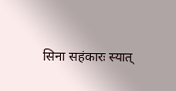सिना सहंकारः स्यात्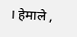। हेमाले ,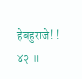हेबहुराजे! ! ४२ ॥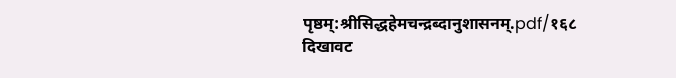पृष्ठम्:श्रीसिद्धहेमचन्द्रब्दानुशासनम्.pdf/१६८
दिखावट